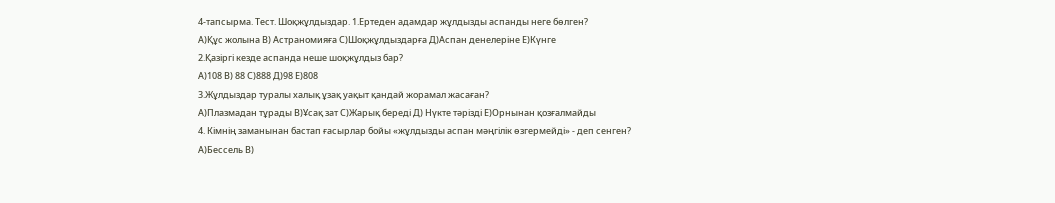4-тапсырма. Тест. Шоқжұлдыздар. 1.Ертеден адамдар жұлдызды аспанды неге бөлген?
А)Құс жолына В) Астраномияға С)Шоқжұлдыздарға Д)Аспан денелеріне Е)Күнге
2.Қазіргі кезде аспанда неше шоқжұлдыз бар?
А)108 В) 88 С)888 Д)98 Е)808
3.Жұлдыздар туралы халық ұзақ уақыт қандай жорамал жасаған?
А)Плазмадан тұрады В)Ұсақ зат С)Жарық береді Д) Нүкте тәрізді Е)Орнынан қозғалмайды
4. Кімнің заманынан бастап ғасырлар бойы «жұлдызды аспан мәңгілік өзгермейді» - деп сенген?
А)Бессель В)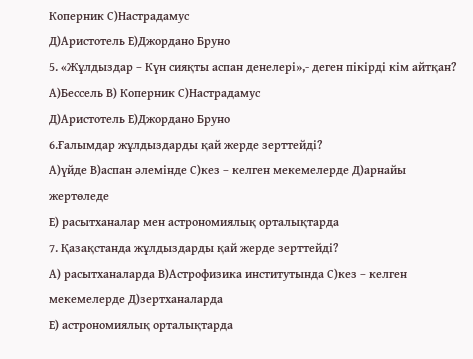Коперник С)Настрадамус
Д)Аристотель Е)Джордано Бруно
5. «Жұлдыздар – Күн сияқты аспан денелері»,- деген пікірді кім айтқан?
А)Бессель В) Коперник С)Настрадамус
Д)Аристотель Е)Джордано Бруно
6.Ғалымдар жұлдыздарды қай жерде зерттейді?
А)үйде В)аспан әлемінде С)кез – келген мекемелерде Д)арнайы жертөледе
Е) расытханалар мен астрономиялық орталықтарда
7. Қазақстанда жұлдыздарды қай жерде зерттейді?
А) расытханаларда В)Астрофизика институтында С)кез – келген мекемелерде Д)зертханаларда
Е) астрономиялық орталықтарда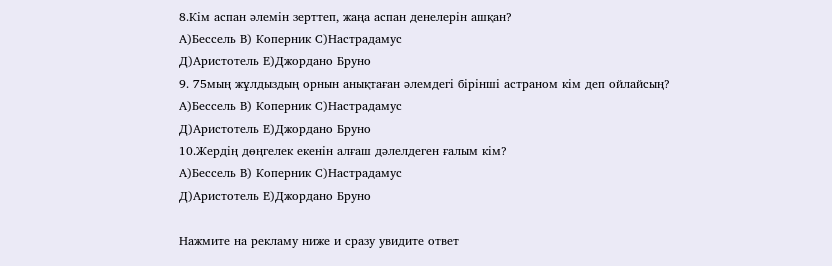8.Кім аспан әлемін зерттеп, жаңа аспан денелерін ашқан?
А)Бессель В) Коперник С)Настрадамус
Д)Аристотель Е)Джордано Бруно
9. 75мың жұлдыздың орнын анықтаған әлемдегі бірінші астраном кім деп ойлайсың?
А)Бессель В) Коперник С)Настрадамус
Д)Аристотель Е)Джордано Бруно
10.Жердің дөңгелек екенін алғаш дәлелдеген ғалым кім?
А)Бессель В) Коперник С)Настрадамус
Д)Аристотель Е)Джордано Бруно

Нажмите на рекламу ниже и сразу увидите ответ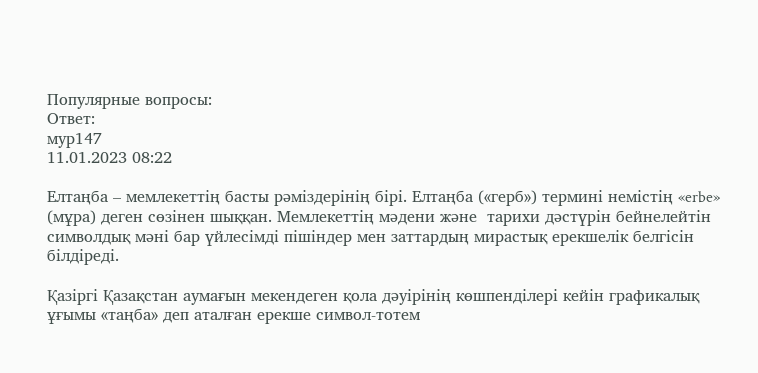Популярные вопросы:
Ответ:
мур147
11.01.2023 08:22

Елтаңба – мемлекеттің басты рәміздерінің бірі. Елтаңба («герб») термині немістің «erbe» (мұра) деген сөзінен шыққан. Мемлекеттің мәдени және  тарихи дәстүрін бейнелейтін символдық мәні бар үйлесімді пішіндер мен заттардың мирастық ерекшелік белгісін білдіреді.

Қазіргі Қазақстан аумағын мекендеген қола дәуірінің көшпенділері кейін графикалық ұғымы «таңба» деп аталған ерекше символ-тотем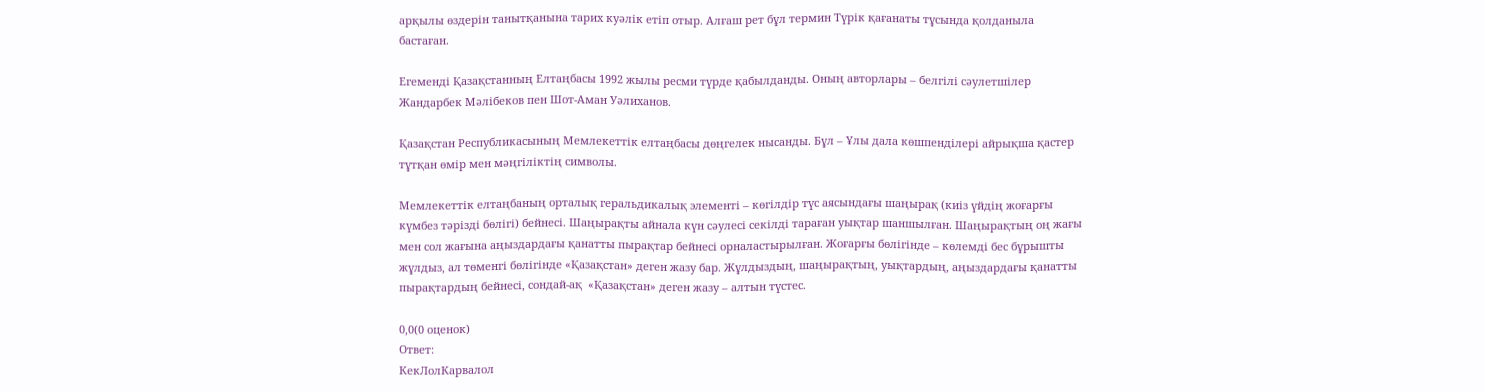арқылы өздерін танытқанына тарих куәлік етіп отыр. Алғаш рет бұл термин Түрік қағанаты тұсында қолданыла бастаған.

Егеменді Қазақстанның Елтаңбасы 1992 жылы ресми түрде қабылданды. Оның авторлары – белгілі сәулетшілер Жандарбек Мәлібеков пен Шот-Аман Уәлиханов.

Қазақстан Республикасының Мемлекеттік елтаңбасы дөңгелек нысанды. Бұл – Ұлы дала көшпенділері айрықша қастер тұтқан өмір мен мәңгіліктің символы.

Мемлекеттік елтаңбаның орталық геральдикалық элементі – көгілдір түс аясындағы шаңырақ (киіз үйдің жоғарғы күмбез тәрізді бөлігі) бейнесі. Шаңырақты айнала күн сәулесі секілді тараған уықтар шаншылған. Шаңырақтың оң жағы мен сол жағына аңыздардағы қанатты пырақтар бейнесі орналастырылған. Жоғарғы бөлігінде – көлемді бес бұрышты жұлдыз, ал төменгі бөлігінде «Қазақстан» деген жазу бар. Жұлдыздың, шаңырақтың, уықтардың, аңыздардағы қанатты пырақтардың бейнесі, сондай-ақ  «Қазақстан» деген жазу – алтын түстес.

0,0(0 оценок)
Ответ:
КекЛолКарвалол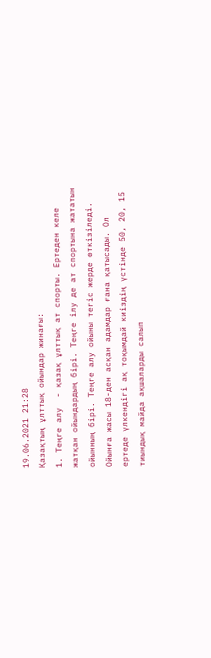19.06.2021 21:28
Қазақтың ұлттық ойындар жинағы:
1. Теңге алу  - қазақ ұлттық ат спорты. Ертеден келе жатқан ойындардың бірі. Теңге ілу де ат спортына жататын ойынның бірі. Теңге алу ойыны тегіс жерде өткізіледі. Ойынға жасы 18-ден асқан адамдар ғана қатысады. Ол ертеде үлкендігі ақ тоқымдай киіздің үстінде 50, 20, 15 тиындық майда ақшаларды салып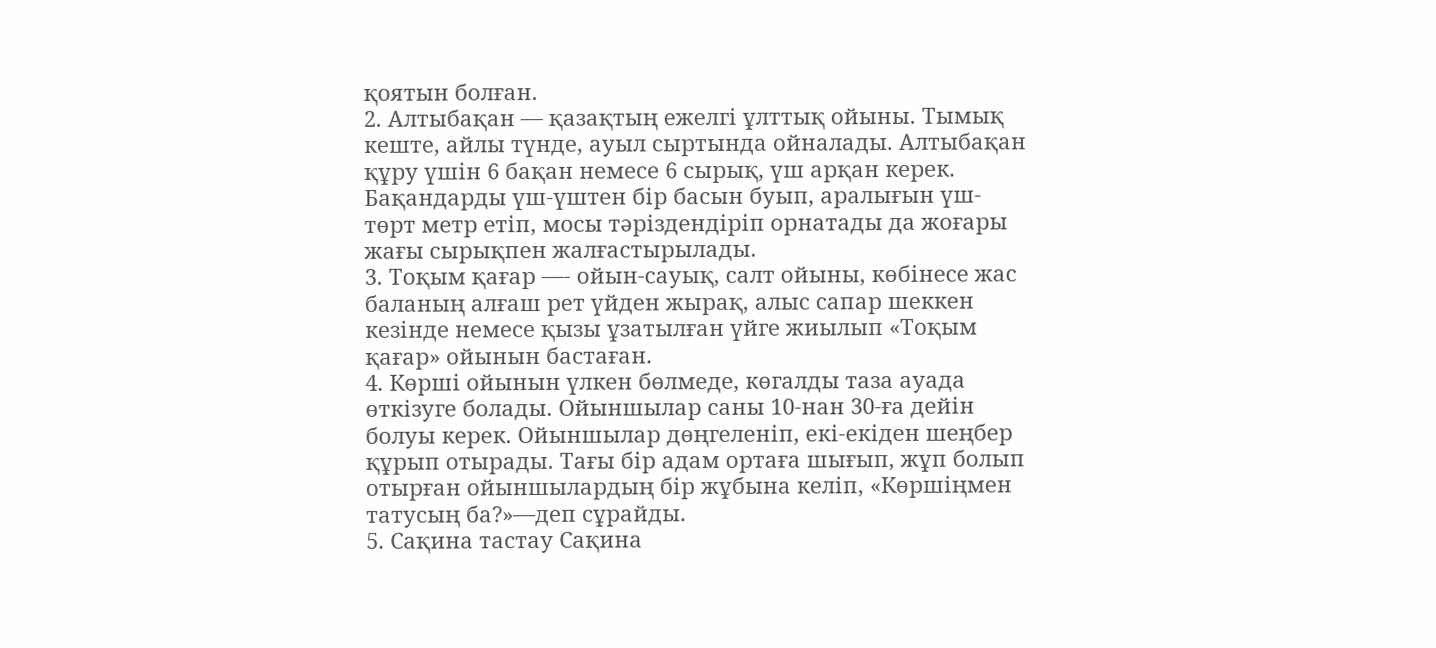қоятын болған.
2. Алтыбақан — қазақтың ежелгі ұлттық ойыны. Тымық кеште, айлы түнде, ауыл сыртында ойналады. Алтыбақан құру үшін 6 бақан немесе 6 сырық, үш арқан керек. Бақандарды үш-үштен бір басын буып, аралығын үш-төрт метр етіп, мосы тәріздендіріп орнатады да жоғары жағы сырықпен жалғастырылады.
3. Тоқым қағар —- ойын-сауық, салт ойыны, көбінесе жас баланың алғаш рет үйден жырақ, алыс сапар шеккен кезінде немесе қызы ұзатылған үйге жиылып «Тоқым қағар» ойынын бастаған.
4. Көрші ойынын үлкен бөлмеде, көгалды таза ауада өткізуге болады. Ойыншылар саны 10-нан 30-ға дейін болуы керек. Ойыншылар дөңгеленіп, екі-екіден шеңбер құрып отырады. Тағы бір адам ортаға шығып, жұп болып отырған ойыншылардың бір жұбына келіп, «Көршіңмен татусың ба?»—деп сұрайды.
5. Сақина тастау Сақина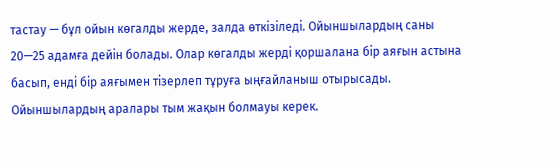тастау — бұл ойын көгалды жерде, залда өткізіледі. Ойыншылардың саны 20—25 адамға дейін болады. Олар көгалды жерді қоршалана бір аяғын астына басып, енді бір аяғымен тізерлеп тұруға ыңғайланыш отырысады. Ойыншылардың аралары тым жақын болмауы керек.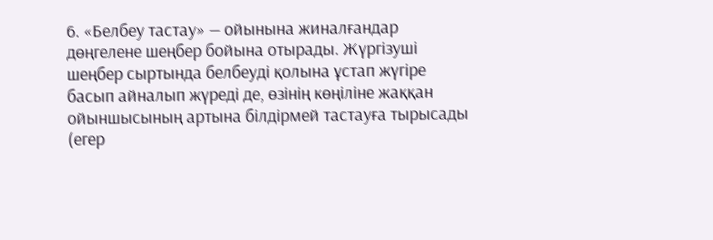6. «Белбеу тастау» — ойынына жиналғандар дөңгелене шеңбер бойына отырады. Жүргізуші шеңбер сыртында белбеуді қолына ұстап жүгіре басып айналып жүреді де, өзінің көңіліне жаққан ойыншысының артына білдірмей тастауға тырысады (егер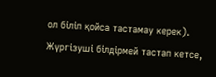ол біліп қойса тастамау керек). Жүргізуші білдірмей тастап кетсе,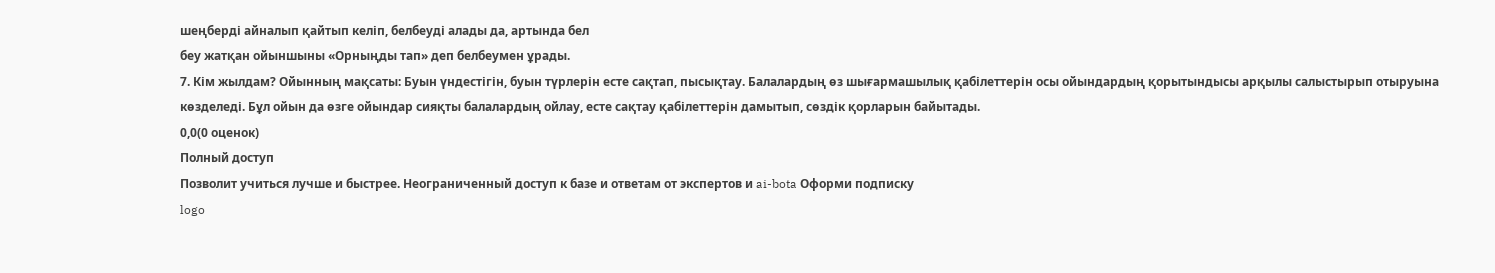шеңберді айналып қайтып келіп, белбеуді алады да, артында бел
беу жатқан ойыншыны «Орныңды тап» деп белбеумен ұрады.
7. Кім жылдам? Ойынның мақсаты: Буын үндестігін, буын түрлерін есте сақтап, пысықтау. Балалардың өз шығармашылық қабілеттерін осы ойындардың қорытындысы арқылы салыстырып отыруына көзделеді. Бұл ойын да өзге ойындар сияқты балалардың ойлау, есте сақтау қабілеттерін дамытып, сөздік қорларын байытады.
0,0(0 оценок)
Полный доступ
Позволит учиться лучше и быстрее. Неограниченный доступ к базе и ответам от экспертов и ai-bota Оформи подписку
logo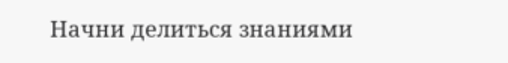Начни делиться знаниями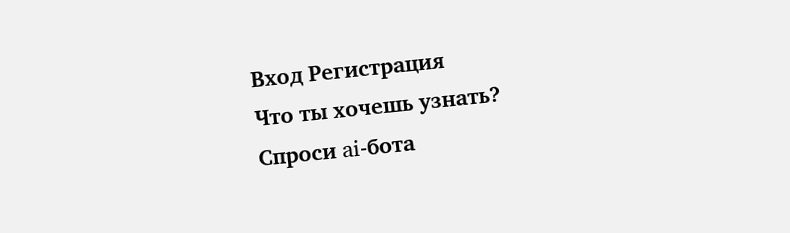Вход Регистрация
Что ты хочешь узнать?
Спроси ai-бота